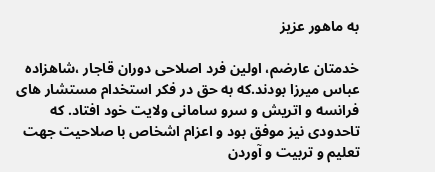به ماهور عزیز

خدمتان عارضم، اولین فرد اصلاحی دوران قاجار ،شاهزاده عباس میرزا بودند.که به حق در فکر استخدام مستشار های فرانسه و اتریش و سرو سامانی ولایت خود افتاد. که تاحدودی نیز موفق بود و اعزام اشخاص با صلاحیت جهت تعلیم و تربیت و آوردن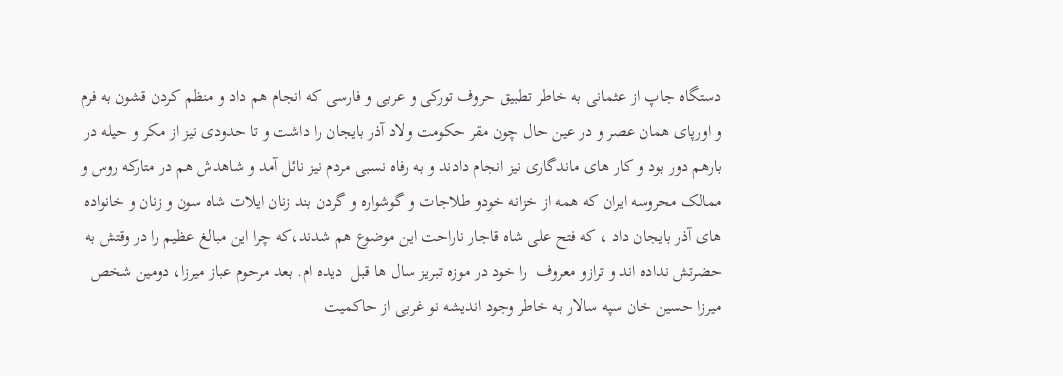دستگاه جاپ از عثمانی به خاطر تطبیق حروف تورکی و عربی و فارسی که انجام هم داد و منظم کردن قشون به فرم و اورپای همان عصر و در عین حال چون مقر حکومت ولاد آذر بایجان را داشت و تا حدودی نیز از مکر و حیله در بارهم دور بود و کار های ماندگاری نیز انجام دادند و به رفاه نسبی مردم نیز نائل آمد و شاهدش هم در متارکه روس و ممالک محروسه ایران که همه از خزانه خودو طلاجات و گوشواره و گردن بند زنان ایلات شاه سون و زنان و خانواده های آذر بایجان داد ، که فتح علی شاه قاجار ناراحت این موضوع هم شدند،که چرا این مبالغ عظیم را در وقتش به حضرتش نداده اند و ترازو معروف  را خود در موزه تبریز سال ها قبل  دیده ام. بعد مرحوم عباز میرزا، دومین شخص میرزا حسین خان سپه سالار به خاطر وجود اندیشه نو غربی از حاکمیت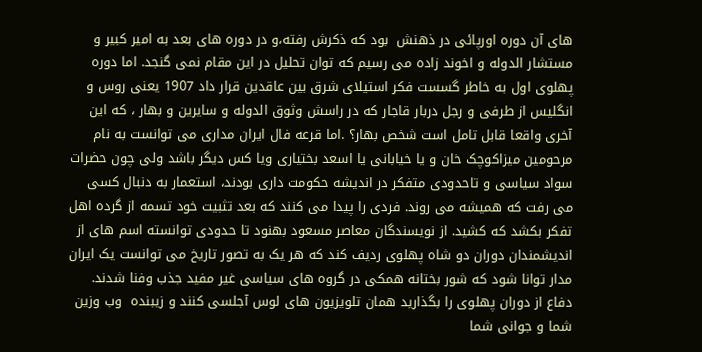های آن دوره اورپائی در ذهنش  بود که ذکرش رفته،و در دوره های بعد به امیر کبیر و مستشار الدوله و اخوند زاده می رسیم که توان تحلیل در این مقام نمی گنجد. اما دوره پهلوی اول به خاطر گسست فکر استیلای شرق بین عاقدین قرار داد 1907 یعنی روس و انگلیس از طرفی و رجل دربار قاجار که در راسش وثوق الدوله و سایرین و بهار ، که این آخری واقعا قابل تامل است شخص بهار؟ .اما قرعه فال ایران مداری می توانست به نام مرحومین میزاکوچک خان و یا خیابانی یا اسعد بختیاری ویا کس دیگر باشد ولی چون حضرات سواد سیاسی و تاحدودی متفکر در اندیشه حکومت داری بودند، استعمار به دنبال کسی می رفت که همیشه می روند. فردی را پیدا می کنند که بعد تثبیت خود تسمه از گرده اهل تفکر بکشد که کشید. از نویسندگان معاصر مسعود بهنود تا حدودی توانسته اسم های از اندیشمندان دوران دو شاه پهلوی ردیف کند که هر یک به تصور تاریخ می توانست یک ایران مدار توانا شود که شور بختانه همکی در گروه های سیاسی غیر مفید جذب وفنا شدند. دفاع از دوران پهلوی را بگذارید همان تلویزیون های لوس آجلسی کنند و زیبنده  وب وزین شما و جوانی شما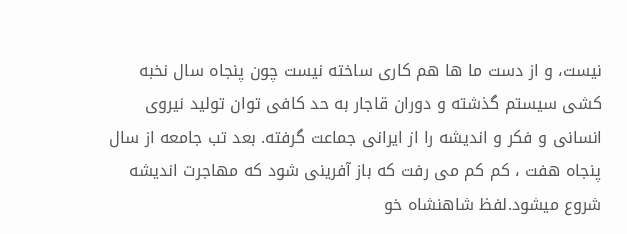نیست، و از دست ما ها هم کاری ساخته نیست چون پنجاه سال نخبه کشی سیستم گذشته و دوران قاجار به حد کافی توان تولید نیروی انسانی و فکر و اندیشه را از ایرانی جماعت گرفته. بعد تب جامعه از سال پنجاه هفت ، کم کم می رفت که باز آفرینی شود که مهاجرت اندیشه شروع میشود.لفظ شاهنشاه خو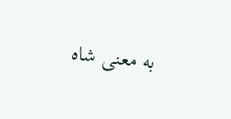به معنی شاه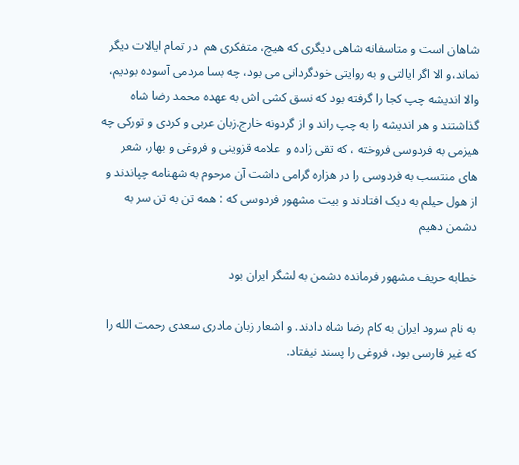شاهان است و متاسفانه شاهی دیگری که هیچ، متفکری هم  در تمام ایالات دیگر نماند،و الا اگر ایالتی و به روایتی خودگردانی می بود، چه بسا مردمی آسوده بودیم، والا اندیشه چپ کجا را گرفته بود که نسق کشی اش به عهده محمد رضا شاه گذاشتند و هر اندیشه را به چپ راند و از گردونه خارج.زبان عربی و کردی و تورکی چه هیزمی به فردوسی فروخته ، که تقی زاده و  علامه قزوینی و فروغی و بهار، شعر های منتسب به فردوسی را در هزاره گرامی داشت آن مرحوم به شهنامه چپاندند و از هول حیلم به دیک افتادند و بیت مشهور فردوسی که : همه تن به تن سر به دشمن دهیم

خطابه حریف مشهور فرمانده دشمن به لشگر ایران بود

به نام سرود ایران به کام رضا شاه دادند. و اشعار زبان مادری سعدی رحمت الله را که غیر فارسی بود، فروغی را پسند نیفتاد.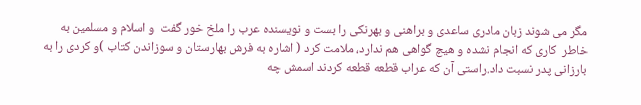مگر می شوند زبان مادری ساعدی و براهنی و بهرنکی را بست و نویسنده عرب را ملخ خور گفت  و اسلام و مسلمین به خاطر  کاری که انجام نشده و هیچ گواهی هم ندارد، ملامت کرد ( اشاره به فرش بهارستان و سوزاندن کتاب )و کردی را به بارزانی پدر نسبت داد.راستی آن که عراب قطعه قطعه کردند اسمش چه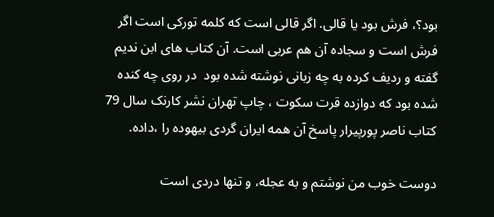بود؟، فرش بود یا قالی. اگر قالی است که کلمه تورکی است اگر فرش است و سجاده آن هم عربی است. آن کتاب های ابن ندیم گفته و ردیف کرده به چه زبانی نوشته شده بود  در روی چه کنده شده بود که دوازده قرت سکوت ، چاپ تهران نشر کارنک سال 79 کتاب ناصر پورپیرار پاسخ آن همه ایران گردی بیهوده را ،داده.

دوست خوب من نوشتم و به عجله، و تنها دردی است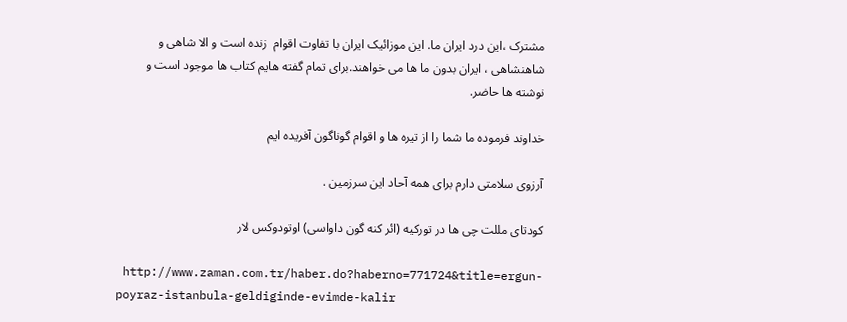مشترک ،این درد ایران ما. این موزائیک ایران با تفاوت اقوام  زنده است و الا شاهی و شاهنشاهی ، ایران بدون ما ها می خواهند.برای تمام گفته هایم کتاب ها موجود است و نوشته ها حاضر.

خداوند فرموده ما شما را از تیره ها و اقوام گوناگون آفریده ایم

آرزوی سلامتی دارم برای همه آحاد این سرزمین .

کودتای مللت چی ها در تورکیه (ائر کنه گون داواسی) اوتودوکس لار

 http://www.zaman.com.tr/haber.do?haberno=771724&title=ergun-poyraz-istanbula-geldiginde-evimde-kalir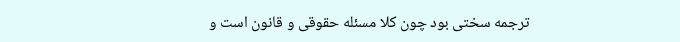ترجمه سختی بود چون کلا مسئله حقوقی و قانون است و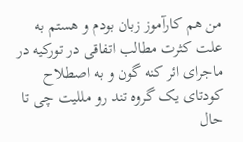من هم کارآموز زبان بودم و هستم به علت کثرت مطالب اتفاقی در تورکیه در ماجرای ائر کنه گون و به اصطلاح کودتای یک گروه تند رو مللیت چی تا حال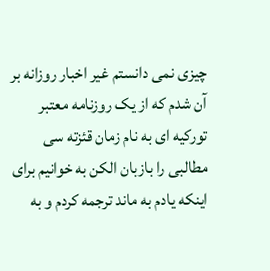چیزی نمی دانستم غیر اخبار روزانه بر آن شدم که از یک روزنامه معتبر تورکیه ای به نام زمان قئزته سی مطالبی را بازبان الکن به خوانیم برای اینکه یادم به ماند ترجمه کردم و به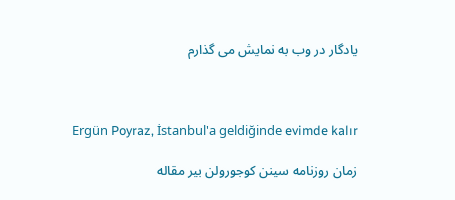یادگار در وب به نمایش می گذارم



Ergün Poyraz, İstanbul'a geldiğinde evimde kalır

زمان روزنامه سینن کوجورولن بیر مقاله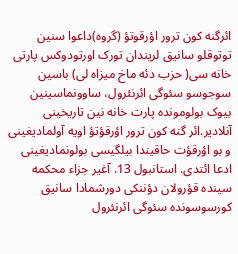ائرگنه کون ترور اؤرقوتؤ (گروه)داعوا سنین توتوقلو سانیق لریندان تورک اورتودوکس پارتی خانه سی( حزب دئه ماخ میزاه لی) باسین سوجوسو سئوگی ائرنئرول، ساوونماسینین بیوک بولومونده پارت خانه نین تاریخینی آنلادیر.ائر گنه کون ترور اؤرقؤتؤ اویه آولمادیغینی و بو اؤرقؤت حاقیندا بیلگیسی بولونمادیغینی ادعا ائتدی. استانبول 13. آغیر جزاء محکمه سینده قؤرولان دؤننکی دورشمادا سانیق کورسوسونده سئوگی ائرنئرول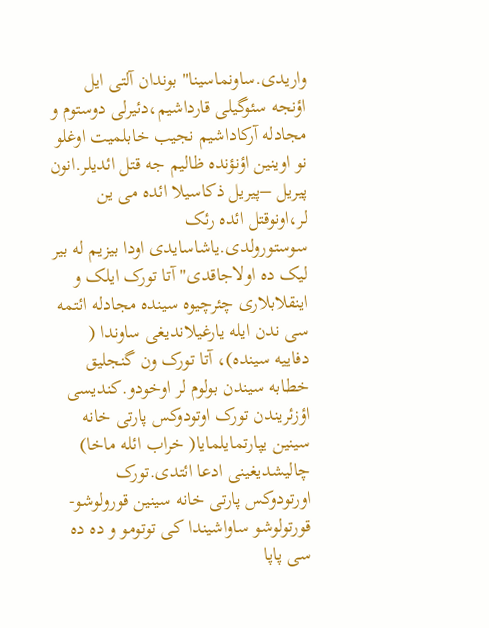واریدی.ساونماسینا" بوندان آلتی ایل اؤنجه سئوگیلی قارداشیم،دئیرلی دوستوم و مجادله آرکاداشیم نجیب خابلمیت اوغلو نو اوینین اؤنؤنده ظالیم جه قتل ائدیلر.انون پیریل –پیریل ذکاسیلا ائده می ین لر،اونوقتل ائده رئک سوستورولدی.یاشاسایدی اودا بیزیم له بیر لیک ده اولاجاقدی"آتا تورک ایلک و اینقلابلاری چئرچیوه سینده مجادله ائتمه سی ندن ایله یارغیلاندیغی ساوندا ( دفاییه سینده)، آتا تورک ون گنجلیق خطابه سیندن بولوم لر اوخودو.کندیسی اؤزئریندن تورک اوتودوکس پارتی خانه سینین یپارتمایلمایا( خراب ائله ماخا) چالیشدیغینی ادعا ائتدی.تورک اورتودوکس پارتی خانه سینین قورولوشو- قورتولوشو ساواشیندا کی توتومو و ده ده سی پاپا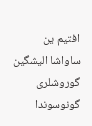افتیم ین ساواشا الیشگین گوروشلری گونوسوندا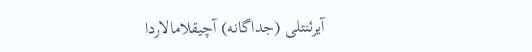آیرئنتلی (جداگانه) آچیقلامالاردا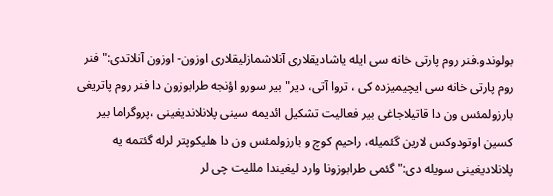بولوندو.فنر روم پارتی خانه سی ایله یاشادیقلاری آنلاشمازلیقلاری اوزون- اوزون آنلاتدی:"فنر روم پارتی خانه سی ایچیمیزده کی ، تروا آتی، دیر" بیر سورو اؤنجه طرابوزون دا فنر روم پاتریغی بارزولمئس ون دا قاتیلاجاغی بیر فعالیت تشکیل ائدیمه سینی پلانلاندیغینی ،پروگراما بیر کسین اوتودوکس لارین گئمیله، راحیم کوچ و بارزولمئس ون دا هلیکوپتر لرله گئتمه یه پلانلادیغینی سویله دی:"گئمی طرابوزونا وارد لیغیندا مللیت چی لر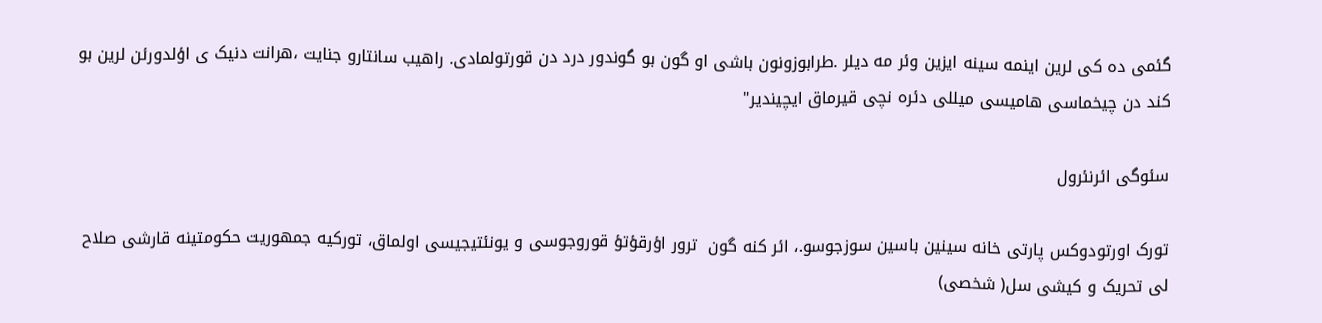گئمی ده کی لرین اینمه سینه ایزین وئر مه دیلر .طرابوزونون باشی او گون بو گوندور درد دن قورتولمادی. راهیب سانتارو جنایت ،هرانت دنیک ی اؤلدورئن لرین بو کند دن چیخماسی هامیسی میللی دئره نچی قیرماق ایچیندیر"

سئوگی ائرنئرول

تورک اورتودوکس پارتی خانه سینین باسین سوزجوسو.، ائر کنه گون  ترور اؤرقؤتؤ قوروجوسی و یونئتیجیسی اولماق، تورکیه جمهوریت حکومتینه قارشی صلاح لی تحریک و کیشی سل( شخصی)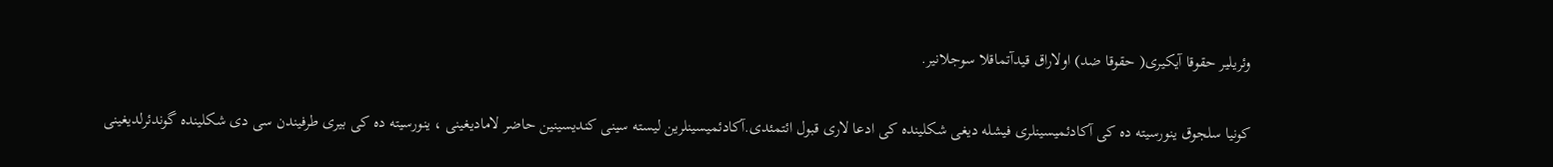وئریلیر حقوقا آیکیری( حقوقا ضد) اولاراق قیدآتماقلا سوجلانیر.

کونیا سلجوق ینورسیته ده کی آکادئمیسینلری فیشله دیغی شکلینده کی ادعا لاری قبول ائتمئدی.آکادئمیسینلرین لیسته سینی کندیسینین حاضر لامادیغینی ، ینورسیته ده کی بیری طرفیندن سی دی شکلینده گوندئرلدیغینی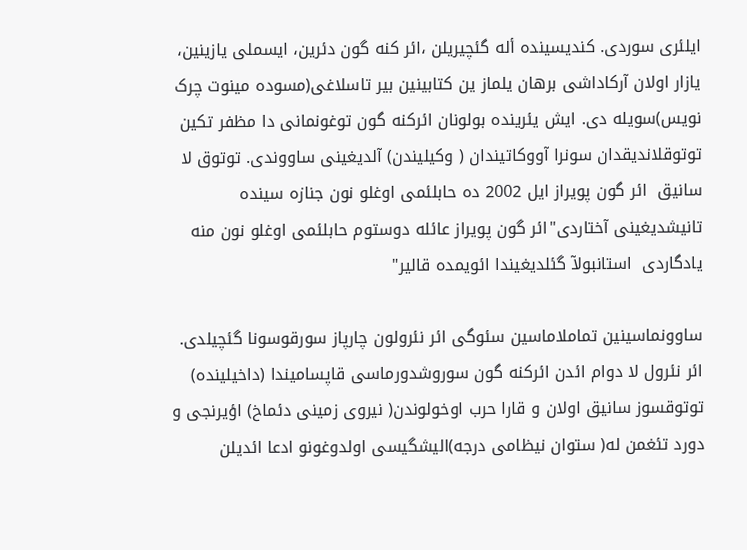ایلئری سوردی. کندیسینده أله گئچیریلن ،ائر کنه گون دئرین، ایسملی یازینین، یازار اولان آرکاداشی برهان یلماز ین کتابینین بیر تاسلاغی(مسوده مینوت چرک نویس)سویله دی. ایش یئرینده بولونان ائرکنه گون توغونمانی دا مظفر تکین توتوقلاندیقدان سونرا آووکاتیندان ( وکیلیندن) آلدیغینی ساووندی. توتوق لا سانیق  ائر گون پویراز ایل 2002 ده حابلئمی اوغلو نون جنازه سینده تانیشدیغینی آختاردی"ائر گون پویراز عائله دوستوم حابلئمی اوغلو نون منه یادگاردی  استانبولآ گئلدیغیندا ائویمده قالیر"

ساوونماسینین تماملاماسین سئوگی ائر نئرولون چارپاز سورقوسونا گئچیلدی. ائر نئرول لا دوام ائدن ائرکنه گون سوروشدورماسی قاپسامیندا (داخیلینده) توتوقسوز سانیق اولان و قارا حرب اوخولوندن( نیروی زمینی دئماخ) اؤیرنجی و دورد تئغمن له( ستوان نیظامی درجه)الیشگیسی اولدوغونو ادعا ائدیلن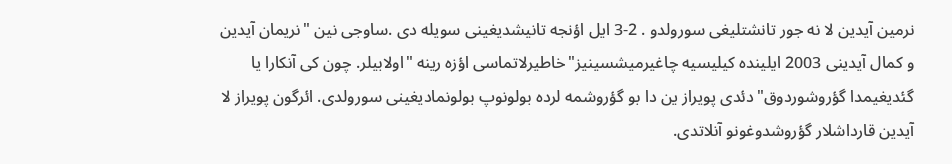نرمین آیدین لا نه جور تانشتلیغی سورولدو . 2-3 ایل اؤنجه تانیشدیغینی سویله دی .ساوجی نین "نریمان آیدین و کمال آیدینی 2003 ایلینده کیلیسیه چاغیرمیشسینیز"خاطیرلاتماسی اؤزه رینه "اولابیلر. چون کی آنکارا یا گئدیغیمدا گؤروشوردوق"دئدی پویراز ین دا بو گؤروشمه لرده بولونوپ بولونمادیغینی سورولدی. ائرگون پویراز لا آیدین قارداشلار گؤروشدوغونو آنلاتدی.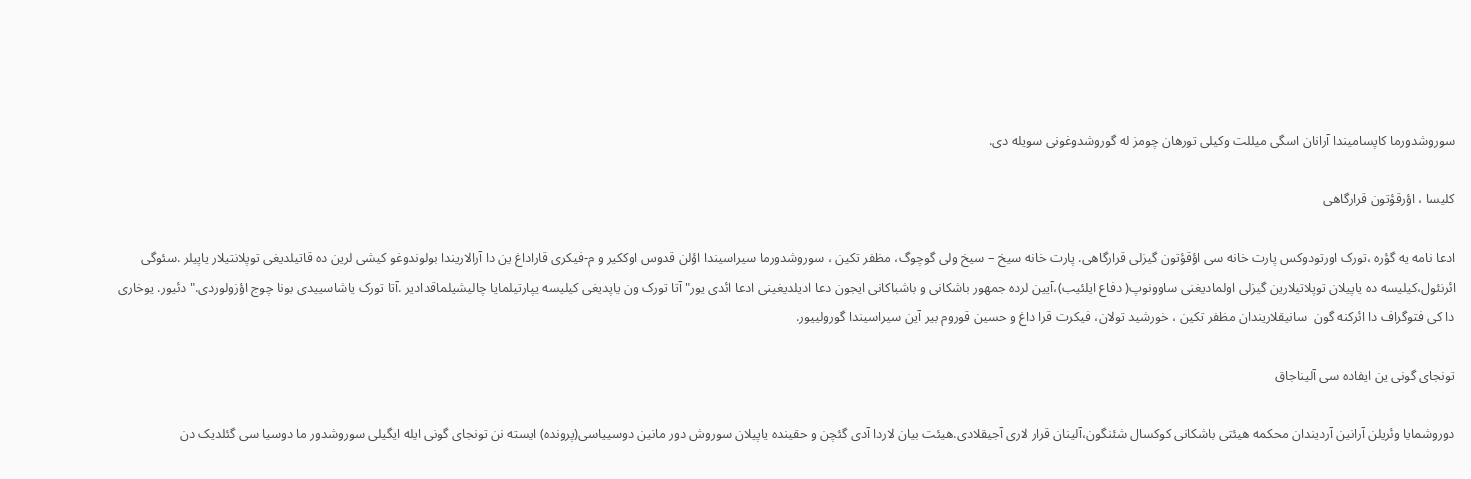سوروشدورما کاپسامیندا آرانان اسگی میللت وکیلی تورهان چومز له گوروشدوغونی سویله دی.

کلیسا ، اؤرقؤتون قرارگاهی

ادعا نامه یه گؤره ،تورک اورتودوکس پارت خانه سی اؤقؤتون گیزلی قرارگاهی. پارت خانه سیخ – سیخ ولی گوچوگ، مظفر تکین ، سوروشدورما سیراسیندا اؤلن قدوس اوککیر و م-فیکری قاراداغ ین دا آرالاریندا بولوندوغو کیشی لرین ده قاتیلدیغی توپلانتیلار یاپیلر .سئوگی ائرنئول،کیلیسه ده یاپیلان توپلاتیلارین گیزلی اولمادیغنی ساوونوپ( دفاع ایلئیب)،آیین لرده جمهور باشکانی و باشباکانی ایجون دعا ادیلدیغینی ادعا ائدی یور"آتا تورک ون یاپدیغی کیلیسه یپارتیلمایا چالیشیلماقدادیر .آتا تورک یاشاسییدی بونا چوج اؤزولوردی." دئیور. یوخاری دا کی فتوگراف دا ائرکنه گون  سانیقلاریندان مظفر تکین ، خورشید تولان، فیکرت قرا داغ و حسین قوروم بیر آین سیراسیندا گورولییور.

تونجای گونی ین ایفاده سی آلیناجاق

دوروشمایا وئریلن آرانین آردیندان محکمه هیئتی باشکانی کوکسال شئنگون،آلینان قرار لاری آجیقلادی.هیئت بیان لاردا آدی گئچن و حقینده یاپیلان سوروش دور مانین دوسییاسی(پرونده) ایسته نن تونجای گونی ایله ایگیلی سوروشدور ما دوسیا سی گئلدیک دن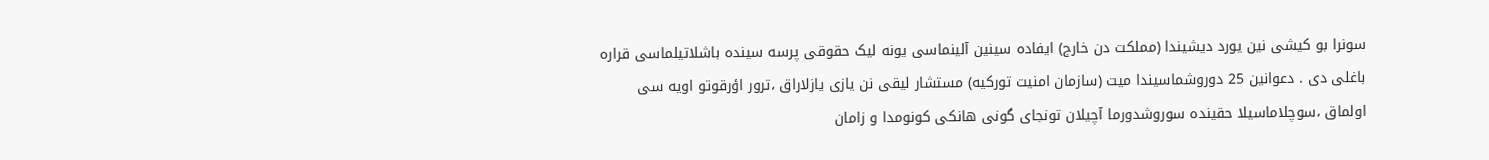سونرا بو کیشی نین یورد دیشیندا (مملکت دن خارج) ایفاده سینین آلینماسی یونه لیک حقوقی پرسه سینده باشلاتیلماسی قراره باغلی دی . دعوانین 25 دوروشماسیندا میت (سازمان امنیت تورکیه) مستشار لیقی نن یازی یازلاراق ،ترور اؤرقوتو اویه سی اولماق ،سوچلاماسیلا حقینده سوروشدورما آچیلان تونجای گونی هانکی کونومدا و زامان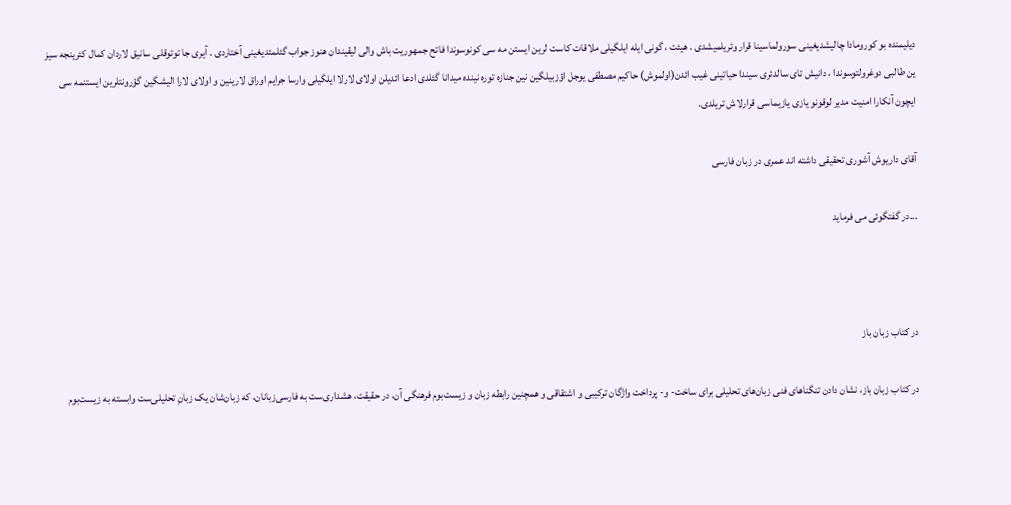دیلیمنده بو کورومادا چالیشدیغینی سورولماسینا قرار وئریلمیشدی . هیئت ، گونی ایله ایلگیلی ملاقات کاست لرین ایستن مه سی کونوسوندا فاتح جمهوریت باش والی لیقیندان هنوز جواب گئلمئدیغینی آختاردی . آیری جا توتوقلی سانیق لاردان کمال کئرینجه سیز ین طالبی دوغرولتوسوندا ، دانیش تای سالدئری سیندا حیاتینی غیب ائدن(اولموش) حاکیم مصطفی یوجل اؤزبیلگین نین جنازه توره نینده میدانا گئلدی ادعا ائدیلن اولای لارلا ایلگیلی وارسا جرایم اوراق لارینین و اولای لارا الیشگین گؤرونتلرین ایستنمه سی ایچون آنکارا امنیت مدیر لوقونو یازی یازیماسی قرارلاش تریلدی.

آقای داریوش آشوری تحقیقی داشته اند عمری در زبان فارسی

...در گفتگوئی می فرماید



در کتاب زبان باز

در کتاب زبان باز، نشان دادن تنگناهای فنی زبان‌های تحلیلی برای ساخت- و- پرداخت واژگان ترکیبی و اشتقاقی و همچنین رابطه زبان و زیست‌بوم فرهنگی آن، در حقیقت، هشداری‌ست به فارسی‌زبانان، که زبان‌شان ‌یک زبانِ تحلیلی‌ست وابسته به زیست‌بوم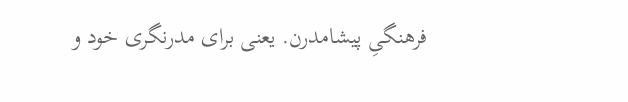فرهنگیِ پیشامدرن. یعنی برای مدرنگری خود و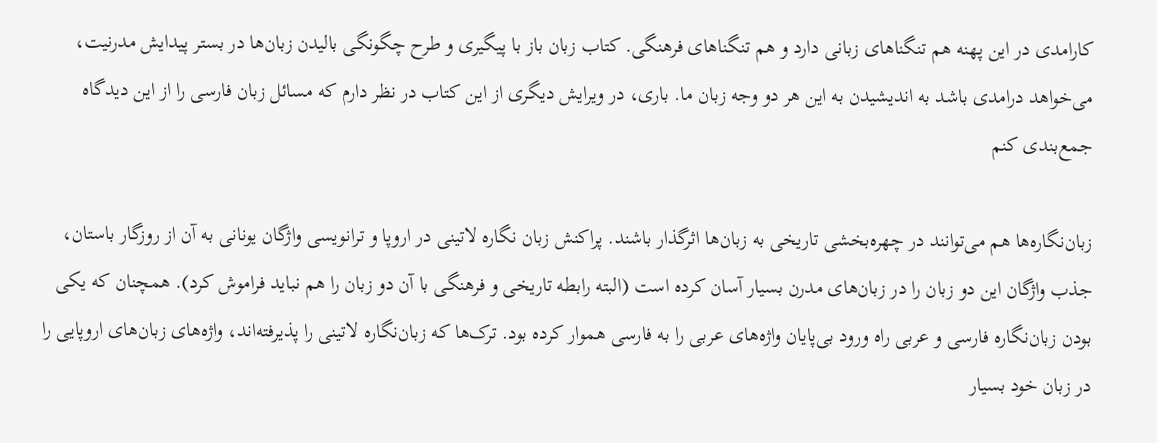کارامدی در این پهنه هم تنگناهای زبانی دارد و هم تنگناهای فرهنگی. کتاب زبان باز با پیگیری و طرح چگونگی بالیدن زبان‌ها در بستر پیدایش مدرنیت، می‌خواهد درامدی باشد به اندیشیدن به این هر دو وجه زبان ما. باری، در ویرایش دیگری از این کتاب در نظر دارم که مسائل زبان فارسی را از این دیدگاه جمع‌بندی کنم

زبان‌نگاره‌ها هم می‌توانند در چهره‌بخشی تاریخی به زبان‌ها اثرگذار باشند. پراکنش زبان نگاره لاتینی در اروپا و ترانویسی واژگان ‌یونانی به آن از روزگار باستان، جذب واژگان این دو زبان را در زبان‌های مدرن بسیار آسان کرده است (البته رابطه تاریخی و فرهنگی با آن دو زبان را هم نباید فراموش کرد). همچنان که ‌یکی بودن زبان‌نگاره فارسی و عربی راه ورود بی‌پایان واژه‌های عربی را به فارسی هموار کرده بود. ترک‌ها که زبان‌نگاره لاتینی را پذیرفته‌اند، واژه‌های زبان‌های اروپایی را در زبان خود بسیار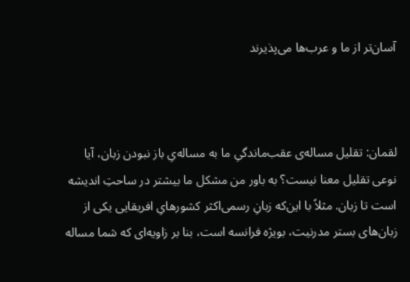آسان‌تر از ما و عرب‌ها می‌پذیرند



لقمان: تقلیل مساله‌‌ی عقب‌ماندگیِ ما به مساله‌یِ باز نبودن زبان، آیا نوعی تقلیل معنا نیست؟ به باور من مشکل ما بیشتر در ساحتِ اندیشه است تا زبان. مثلاً با این‌که زبانِ رسمی‌اکثر کشورهایِ افریقایی ‌یکی از زبان‌های بستر مدرنیت، بویژه فرانسه است، بنا بر زاویه‌ای که شما مساله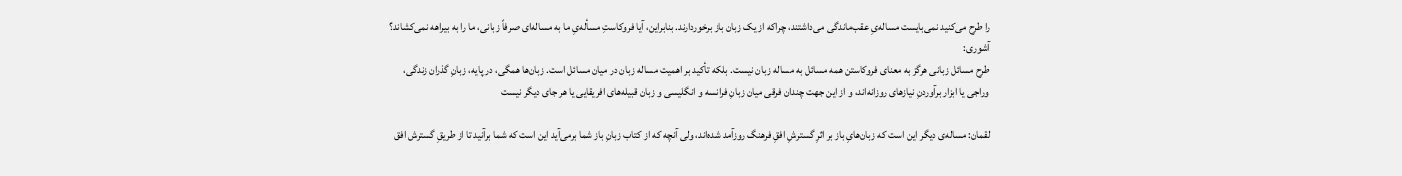را طرح می‌کنید نمی‌بایست مساله‌یِ عقب‌ماندگی می‌داشتند، چراکه از ‌یک زبان باز برخوردارند. بنابراین، آیا فروکاستِ مسأله‌یِ ما به مساله‌ای صرفاً زبانی، ما را به بیراهه نمی‌کشاند؟
آشوری:
طرح مسائل زبانی هرگز به معنای فروکاستن همه مسائل به مساله زبان نیست. بلکه تأکید بر اهمیت مساله زبان در میان مسائل است. زبان‌ها همگی، در پایه، زبانِ گذران زندگی، وراجی ‌یا ابزار برآوردنِ نیازهای روزانه‌اند، و از این جهت چندان فرقی میان زبانِ فرانسه و انگلیسی و زبان قبیله‌های افریقایی ‌یا هر جای دیگر نیست

لقمان: مساله‌ی دیگر این است که زبان‌هایِ باز بر اثرِ گسترشِ افقِ فرهنگ روزآمد شده‌اند، ولی آنچه که از کتاب زبانِ باز شما برمی‌آید این است که شما برآنید تا از طریقِ گسترش افق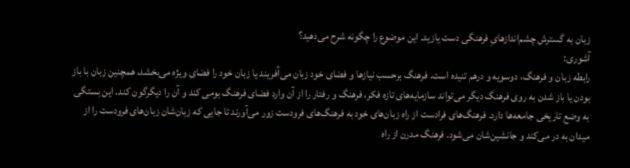زبان به گسترش چشم‌اندازهایِ فرهنگی دست ‌یازید. این موضوع را چگونه شرح می‌دهید؟
آشوری:
رابطه زبان و فرهنگ، دوسویه و درهم تنیده است. فرهنگ برحسب نیازها و فضای خود زبان می‌آفریند ‌یا زبان خود را فضای ویژه می‌بخشد، همچنین زبان با باز بودن ‌یا باز شدن به روی فرهنگ دیگر می‌تواند سازمایه‌های تازه فکر، فرهنگ و رفتار را از آن وارد فضای فرهنگ بومی ‌کند و آن را دیگرگون کند. این بستگی به وضع تاریخی جامعه‌ها دارد. فرهنگ‌های فرادست از راه زبان‌های خود به فرهنگ‌های فرودست زور می‌آورند تا جایی که زبان‌شان زبان‌های فرودست را از میدان به در می‌کند و جانشین‌شان می‌شود. فرهنگ مدرن از راه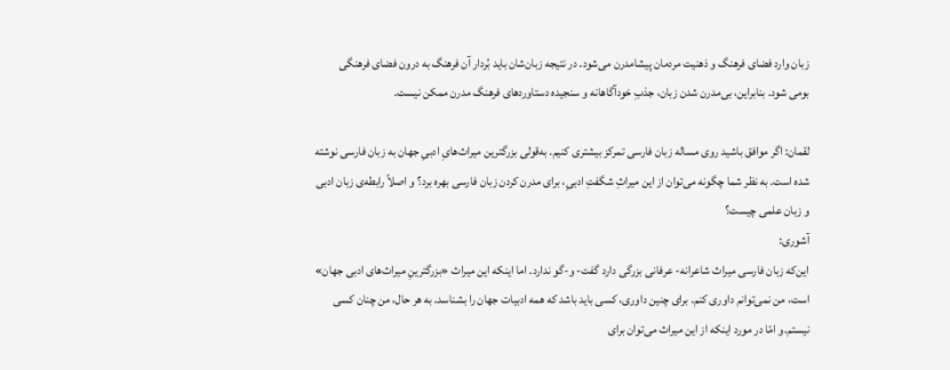زبان وارد فضای فرهنگ و ذهنیت مردمان پیشامدرن می‌شود. در نتیجه زبان‌شان باید بُردار آن فرهنگ به درون فضای فرهنگی بومی ‌شود‌. بنابراین، بی‌مدرن شدن زبان، جذبِ خودآگاهانه و سنجیده دستاوردهای فرهنگ مدرن ممکن نیست.

لقمان: اگر موافق باشید روی مساله زبان فارسی تمرکز بیشتری کنیم. به‌قولی بزرگترین میراث‌هایِ ادبیِ جهان به زبان فارسی نوشته شده است. به نظر شما چگونه می‌توان از این میراثِ شگفتِ ادبیِ، برای مدرن کردن زبان فارسی بهره برد؟ و اصلاً رابطه‌ی زبان ادبی و زبان علمی‌ چیست؟
آشوری:
این‌که زبان فارسی میراث شاعرانه- عرفانی بزرگی دارد گفت- و-گو ندارد. اما اینکه این میراث «بزرگترینِ میراث‌های ادبی جهان» است، من نمی‌توانم داوری کنم. برای چنین داوری، کسی باید باشد که همه ادبیات جهان را بشناسد. به هر حال، من چنان کسی نیستم.و امّا در مورد اینکه از این میراث می‌توان برای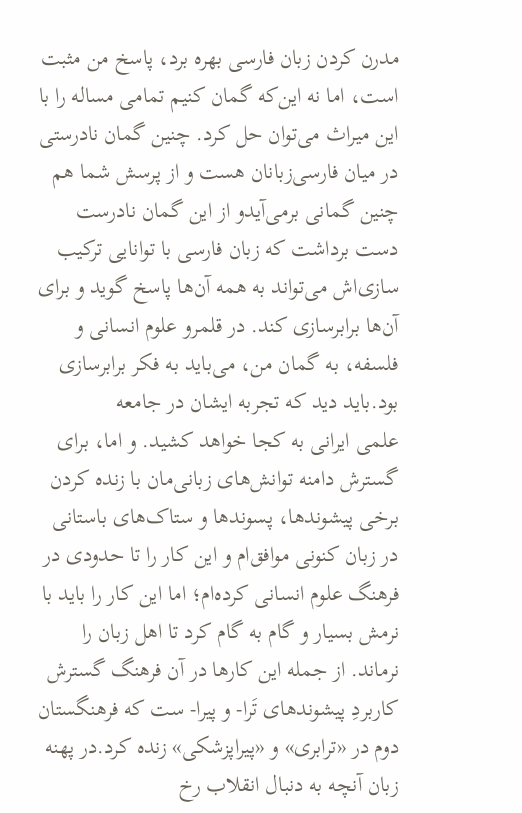مدرن کردن زبان فارسی بهره برد، پاسخ من مثبت است، اما نه این‌که گمان کنیم تمامی‌ مساله را با این میراث می‌توان حل کرد. چنین گمان نادرستی در میان فارسی‌زبانان هست و از پرسش شما هم چنین گمانی برمی‌آیدو از این گمان نادرست دست برداشت که زبان فارسی با توانایی ترکیب سازی‌اش می‌تواند به همه آن‌ها پاسخ گوید و برای آن‌ها برابرسازی کند. در قلمرو علوم انسانی و فلسفه، به گمان من، می‌باید به فکر برابرسازی بود.باید دید که تجربه ایشان در جامعه علمی ‌ایرانی به کجا خواهد کشید. و اما، برای گسترش دامنه توانش‌های زبانی‌مان با زنده کردن برخی پیشوندها، پسوندها و ستاک‌های باستانی در زبان کنونی موافق‌ام و این کار را تا حدودی در فرهنگ علوم انسانی کرده‌ام؛ اما این کار را باید با نرمش بسیار و گام به گام کرد تا اهل زبان را نرماند. از جمله این کارها در آن فرهنگ گسترش کاربردِ پیشوندهای تَرا- و پیرا- ست که فرهنگستان دوم در «ترابری» و «پیراپزشکی» زنده کرد.در پهنه زبان آنچه به دنبال انقلاب رخ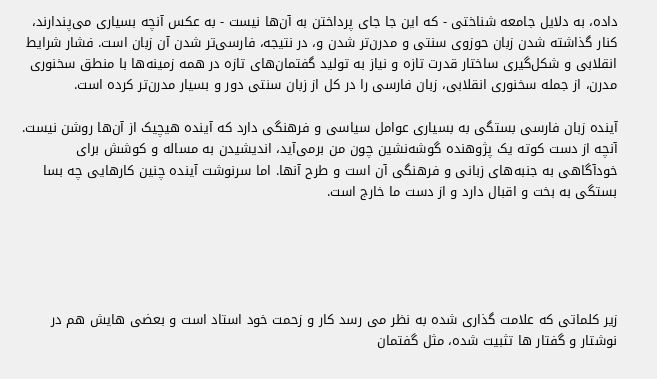داده، به دلایل جامعه شناختی - که این جا جای پرداختن به آن‌ها نیست - به عکس آنچه بسیاری می‌پندارند، کنار گذاشته شدن زبان حوزوی سنتی و مدرن‌تر شدن و، در نتیجه، فارسی‌تر شدن آن زبان است. فشار شرایط انقلابی و شکل‌گیری ساختار قدرت تازه و نیاز به تولید گفتمان‌های تازه در همه زمینه‌ها با منطق سخنوری مدرن، از جمله سخنوری انقلابی، زبان فارسی را در کل از زبان سنتی دور و بسیار مدرن‌تر کرده است.

آینده زبان فارسی بستگی به بسیاری عوامل سیاسی و فرهنگی دارد که آینده هیچیک از آن‌ها روشن نیست. آنچه از دست کوته ‌یک پژوهنده گوشه‌نشین چون من برمی‌آید، اندیشیدن به مساله و کوشش برای خودآگاهی به جنبه‌های زبانی و فرهنگی آن است و طرح آنها. اما سرنوشت آینده چنین کارهایی چه بسا بستگی به بخت و اقبال دارد و از دست ما خارج است.





زیر کلماتی که علامت گذاری شده به نظر می رسد کار و زحمت خود استاد است و بعضی هایش هم در نوشتار و گفتار ها تثبیت شده، مثل گفتمان